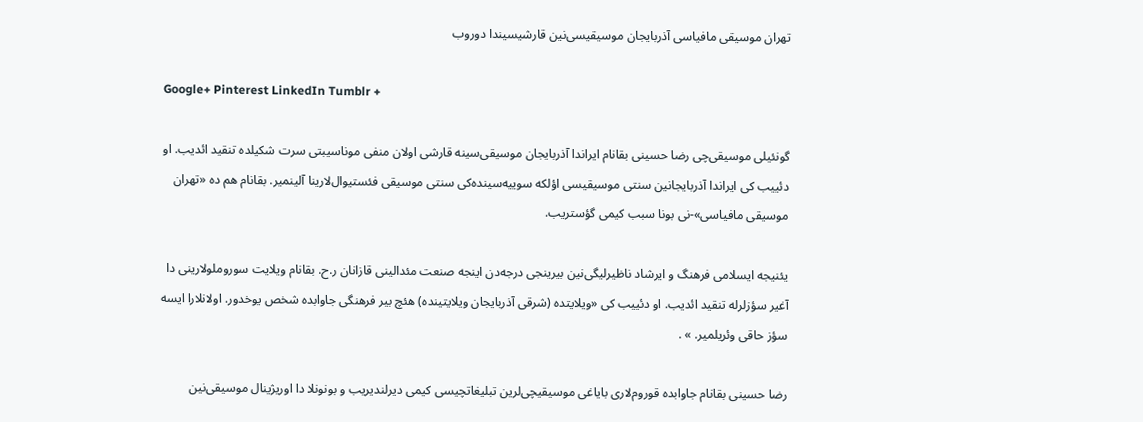تهران موسیقی مافیاسی آذربایجان موسیقیسی‌نین قارشیسیندا دوروب

Google+ Pinterest LinkedIn Tumblr +

گونئیلی موسیقی‌چی رضا حسینی بقانام ایراندا آذربایجان موسیقی‌سینه قارشی اولان منفی موناسیبتی سرت شکیلده تنقید ائدیب. او  دئییب کی ایراندا آذربایجانین سنتی موسیقیسی اؤلکه سوییه‌سینده‌کی سنتی موسیقی فئستیوال‌لارینا آلینمیر. بقانام هم ده «تهران موسیقی مافیاسی»-نی بونا سبب کیمی گؤستریب.

یئنیجه ایسلامی فرهنگ و ایرشاد ناظیرلیگی‌نین بیرینجی درجه‌دن اینجه صنعت مئدالینی قازانان ر.ح. بقانام ویلایت سوروملولارینی دا آغیر سؤزلرله تنقید ائدیب. او دئییب کی «ویلایتده (شرقی آذربایجان ویلایتینده) هئچ بیر فرهنگی جاوابده شخص یوخدور. اولانلارا ایسه سؤز حاقی وئریلمیر. » .

رضا حسینی بقانام جاوابده قوروم‌لاری بایاغی موسیقیچی‌لرین تبلیغاتچیسی کیمی دیرلندیریب و بونونلا دا اوریژینال موسیقی‌نین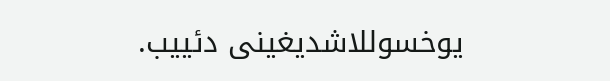یوخسوللاشدیغینی دئییب.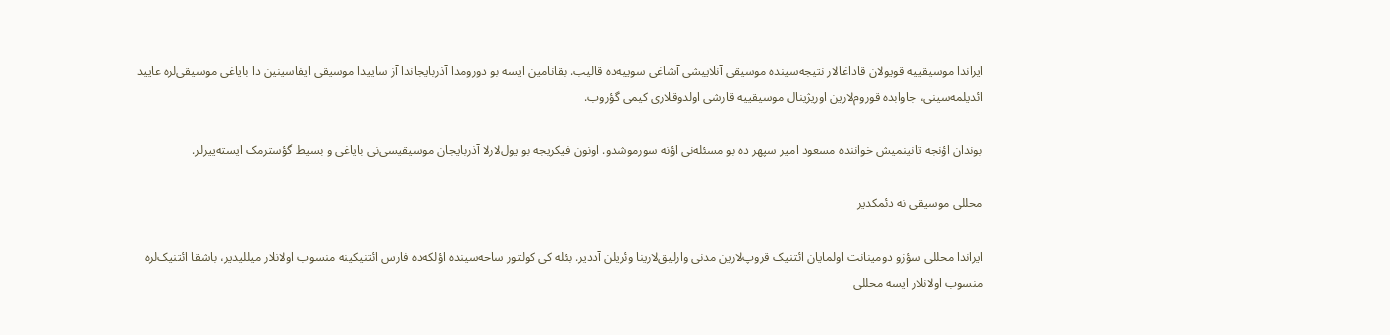ایراندا موسیقییه قویولان قاداغالار نتیجه‌سینده موسیقی آنلاییشی آشاغی سوییه‌ده قالیب. بقانامین ایسه بو دورومدا آذربایجاندا آز ساییدا موسیقی ایفاسینین دا بایاغی موسیقی‌لره عایید ائدیلمه‌سینی، جاوابده قوروم‌لارین اوریژینال موسیقییه قارشی اولدوقلاری کیمی گؤروب.

بوندان اؤنجه تانینمیش خواننده مسعود امیر سپهر ده بو مسئله‌نی اؤنه سورموشدو. اونون فیکریجه بو یول‌لارلا آذربایجان موسیقیسی‌نی بایاغی و بسیط گؤسترمک ایسته‌ییرلر.

محللی موسیقی نه دئمکدیر

ایراندا محللی سؤزو دومینانت اولمایان ائتنیک قروپ‌لارین مدنی وارلیق‌لارینا وئریلن آددیر. بئله کی کولتور ساحه‌سینده اؤلکه‌ده فارس ائتنیکینه منسوب اولانلار میللیدیر، باشقا ائتنیک‌لره منسوب اولانلار ایسه محللی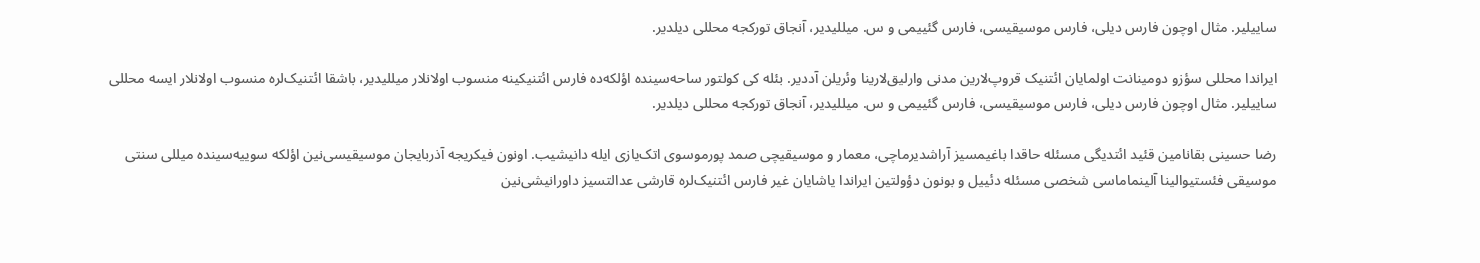ساییلیر. مثال اوچون فارس دیلی، فارس موسیقیسی، فارس گئییمی و س. میللیدیر، آنجاق تورکجه محللی دیلدیر.

ایراندا محللی سؤزو دومینانت اولمایان ائتنیک قروپ‌لارین مدنی وارلیق‌لارینا وئریلن آددیر. بئله کی کولتور ساحه‌سینده اؤلکه‌ده فارس ائتنیکینه منسوب اولانلار میللیدیر، باشقا ائتنیک‌لره منسوب اولانلار ایسه محللی ساییلیر. مثال اوچون فارس دیلی، فارس موسیقیسی، فارس گئییمی و س. میللیدیر، آنجاق تورکجه محللی دیلدیر.

رضا حسینی بقانامین قئید ائتدیگی مسئله حاقدا باغیمسیز آراشدیرماچی، معمار و موسیقیچی صمد پورموسوی اتک‌یازی ایله دانیشیب. اونون فیکریجه آذربایجان موسیقیسی‌نین اؤلکه سوییه‌سینده میللی سنتی موسیقی فئستیوالینا آلینماماسی شخصی مسئله دئییل و بونون دؤولتین ایراندا یاشایان غیر فارس ائتنیک‌لره قارشی عدالتسیز داورانیشی‌نین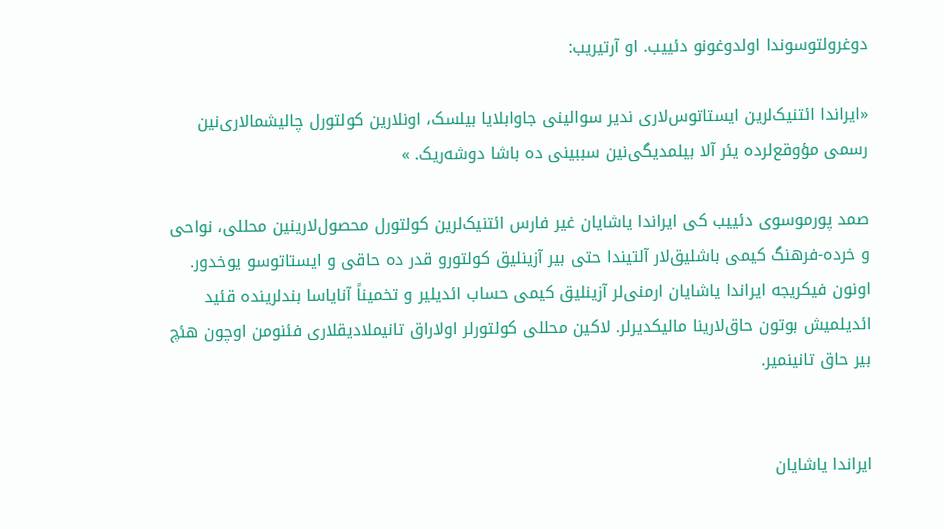دوغرولتوسوندا اولدوغونو دئییب. او آرتیریب:

«ایراندا ائتنیک‌لرین ایستاتوس‌لاری ندیر سوالینی جاوابلایا بیلسک، اونلارین کولتورل چالیشمالاری‌نین رسمی مؤوقع‌لرده یئر آلا بیلمدیگی‌نین سببینی ده باشا دوشه‌ریک. »

صمد پورموسوی دئییب کی ایراندا یاشایان غیر فارس ائتنیک‌لرین کولتورل محصول‌لارینین محللی، نواحی و خرده-فرهنگ کیمی باشلیق‌لار آلتیندا حتی بیر آزینلیق کولتورو قدر ده حاقی و ایستاتوسو یوخدور. اونون فیکریجه ایراندا یاشایان ارمنی‌لر آزینلیق کیمی حساب ائدیلیر و تخمیناً آنایاسا بندلرینده قئید ائدیلمیش بوتون حاق‌لارینا مالیکدیرلر. لاکین محللی کولتورلر اولاراق تانیملادیقلاری فئنومن اوچون هئچ بیر حاق تانینمیر.


ایراندا یاشایان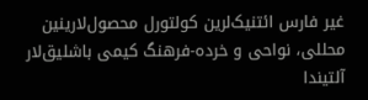غیر فارس ائتنیک‌لرین کولتورل محصول‌لارینین محللی، نواحی و خرده-فرهنگ کیمی باشلیق‌لار آلتیندا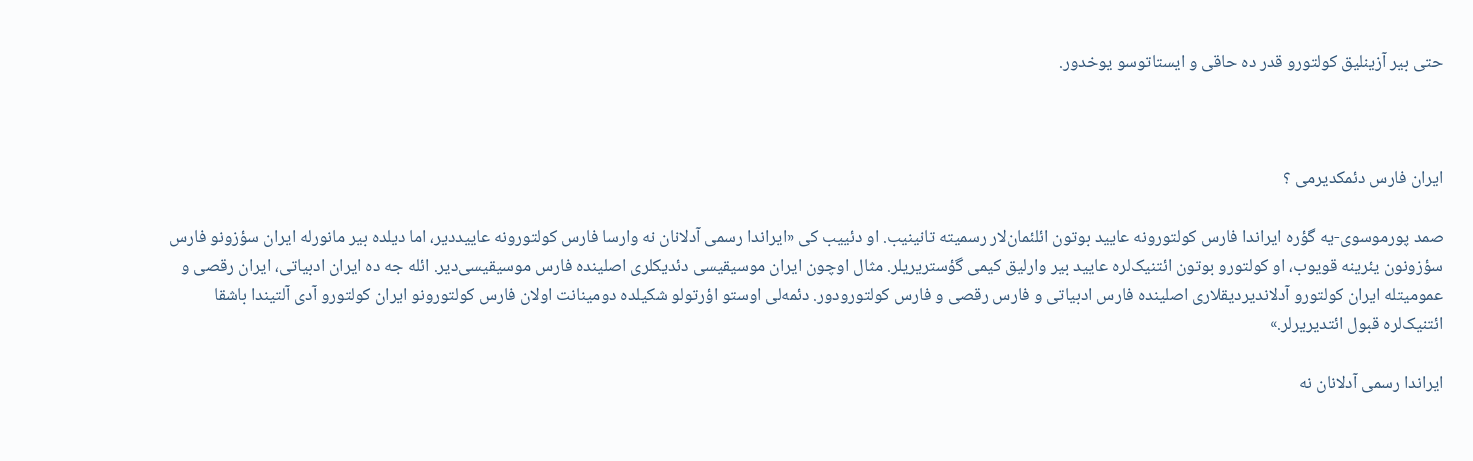حتی بیر آزینلیق کولتورو قدر ده حاقی و ایستاتوسو یوخدور.



ایران فارس دئمکدیرمی ؟

صمد پورموسوی-یه گؤره ایراندا فارس کولتورونه عایید بوتون ائلئمان‌لار رسمیته تانینیب. او دئییب کی «ایراندا رسمی آدلانان نه وارسا فارس کولتورونه عاییددیر، اما دیلده بیر مانورله ایران سؤزونو فارس سؤزونون یئرینه قویوب، او کولتورو بوتون ائتنیک‌لره عایید بیر وارلیق کیمی گؤستریریلر. مثال اوچون ایران موسیقیسی دئدیکلری اصلینده فارس موسیقیسی‌دیر. ائله جه ده ایران ادبیاتی، ایران رقصی و عمومیتله ایران کولتورو آدلاندیردیقلاری اصلینده فارس ادبیاتی و فارس رقصی و فارس کولتورودور. دئمه‌لی اوستو اؤرتولو شکیلده دومینانت اولان فارس کولتورونو ایران کولتورو آدی آلتیندا باشقا ائتنیک‌لره قبول ائتدیریرلر.»

ایراندا رسمی آدلانان نه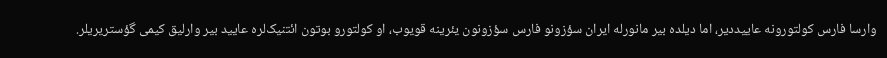وارسا فارس کولتورونه عاییددیر، اما دیلده بیر مانورله ایران سؤزونو فارس سؤزونون یئرینه قویوب، او کولتورو بوتون ائتنیک‌لره عایید بیر وارلیق کیمی گؤستریریلر.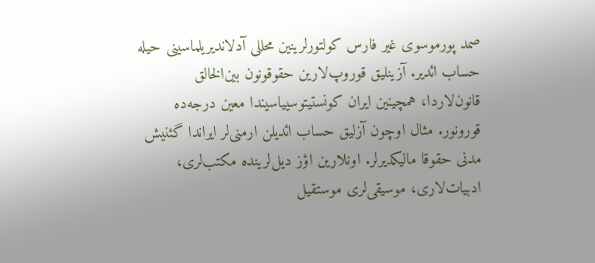صمد پورموسوی غیر فارس کولتورلرینین محللی آدلاندیریلماسینی حیله حساب ائدیر. آزینلیق قوروپ‌لارین حقوقونون بین‌الخالق قانون‌لاردا، همچینین ایران کونستیتوسییاسیندا معین درجه‌ده قورونور. مثال اوچون آزلیق حساب ائدیلن ارمنی‌لر ایراندا گئنیش مدنی حقوقا مالیکدیرلر. اونلارین اؤز دیل‌لرینده مکتب‌لری، ادبیات‌لاری، موسیقی‌لری موستقیل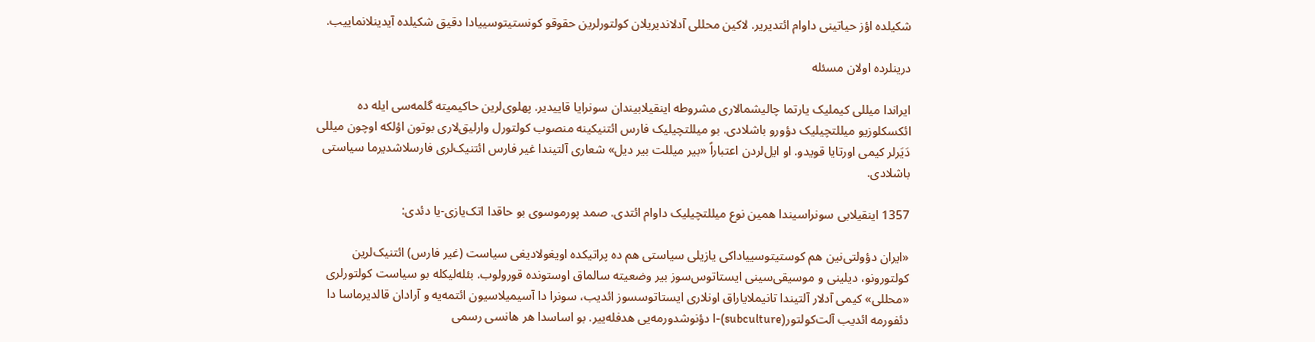شکیلده اؤز حیاتینی داوام ائتدیریر. لاکین محللی آدلاندیریلان کولتورلرین حقوقو کونستیتوسییادا دقیق شکیلده آیدینلانماییب.

درینلرده اولان مسئله

ایراندا میللی کیملیک یارتما چالیشمالاری مشروطه اینقیلابیندان سونرایا قاییدیر. پهلوی‌لرین حاکیمیته گلمه‌سی ایله ده ائکسکلوزیو میللتچیلیک دؤورو باشلادی. بو میللتچیلیک فارس ائتنیکینه منصوب کولتورل وارلیق‌لاری بوتون اؤلکه اوچون میللی دَیَرلر کیمی اورتایا قویدو. او ایل‌لردن اعتباراً «بیر میللت بیر دیل» شعاری آلتیندا غیر فارس ائتنیک‌لری فارسلاشدیرما سیاستی باشلادی.

1357 اینقیلابی سونراسیندا همین نوع میللتچیلیک داوام ائتدی. صمد پورموسوی بو حاقدا اتک‌یازی-یا دئدی:

«ایران دؤولتی‌نین هم کوستیتوسییاداکی یازیلی سیاستی هم ده پراتیکده اویغولادیغی سیاست (غیر فارس) ائتنیک‌لرین کولتورونو، دیلینی و موسیقی‌سینی ایستاتوس‌سوز بیر وضعیته سالماق اوستونده قورولوب. بئله‌لیکله بو سیاست کولتورلری «محللی» کیمی آدلار آلتیندا تانیملایاراق اونلاری ایستاتوسسوز ائدیب، سونرا دا آسیمیلاسیون ائتمه‌یه و آرادان قالدیرماسا دا دئفورمه ائدیب آلت‌کولتور(subculture)-ا دؤنوشدورمه‌یی هدفله‌ییر. بو اساسدا هر هانسی رسمی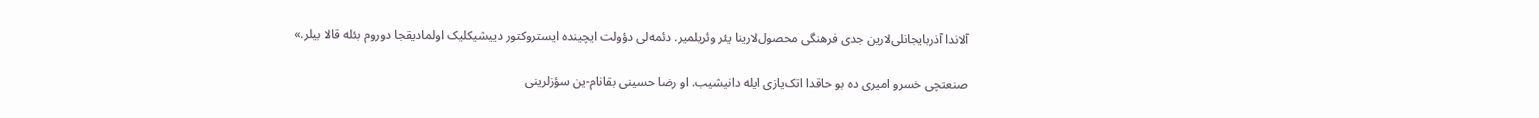آلاندا آذربایجانلی‌لارین جدی فرهنگی محصول‌لارینا یئر وئریلمیر. دئمه‌لی دؤولت ایچینده ایستروکتور دییشیکلیک اولمادیقجا دوروم بئله قالا بیلر.»

صنعتچی خسرو امیری ده بو حاقدا اتک‌یازی ایله دانیشیب. او رضا حسینی بقانام-ین سؤزلرینی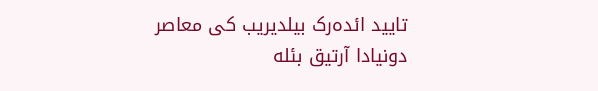تایید ائده‌‌رک بیلدیریب کی معاصر دونیادا آرتیق بئله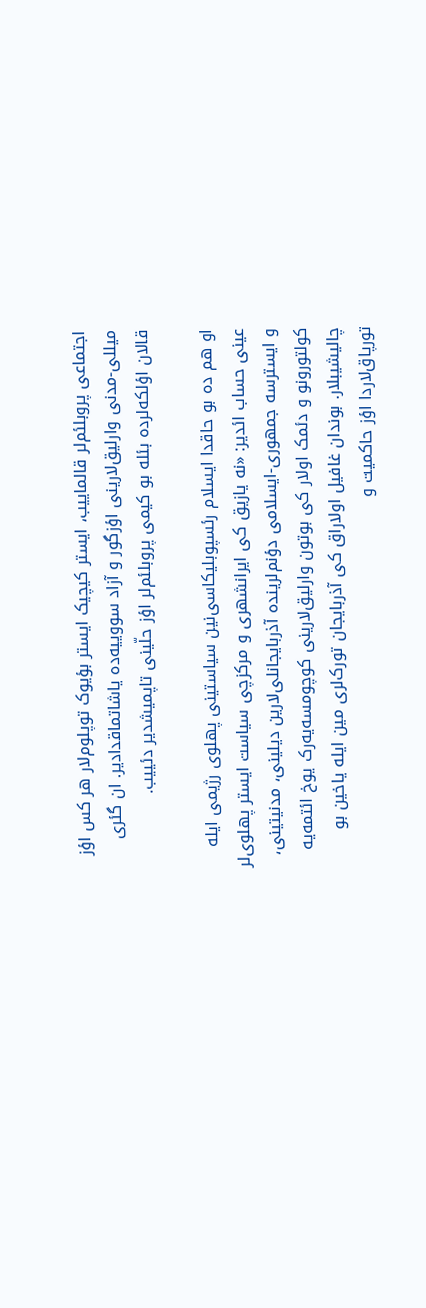اجتماعی پروبلئم‌لر قالماییب، ایستر کیچیک ایستر بؤیوک توپلوم‌لار هر کس اؤز میللی-مدنی وارلیق‌لارینی اؤزگور و آزاد سووییه‌ده یاشاتماقدادیر. ان گئری قالان اؤلکه‌لرده بئله بو کیمی پروبلئم‌لر اؤز حلّینی تاپمیشدیر دئییب.

او هم ده بو حاقدا ایسلام رئسپوبلیکاسی‌نین سیاستینی پهلوی رژیمی ایله عینی حساب ائدیر: «نه یازیق کی ایرانشهری و مرکزچی سیاست ایستر پهلوی‌لر و ایسترسه جمهوری-ایسلامی دؤنم‌لرینده آذربایجانلی‌لارین دیلینی، مدنیتینی، کولتورونو و دئمک اولار کی بوتون وارلیق‌لارینی کوچومسه‌یه‌رک یوخ ائتمه‌یه چالیشیبلار. بوندان غافیل اولاراق کی آذربایجان تورک‌لری مین ایله یاخین بو تورپاق‌لاردا اؤز حاکمیت و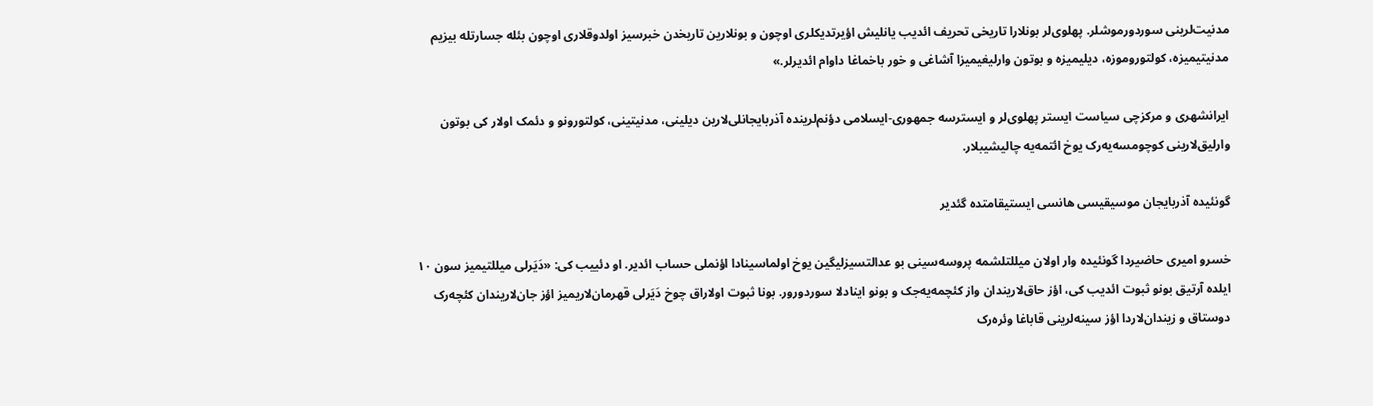مدنیت‌لرینی سوردورموشلر. پهلوی‌لر بونلارا تاریخی تحریف ائدیب یانلیش اؤیرتدیکلری اوچون و بونلارین تاریخدن خبرسیز اولدوقلاری اوچون بئله جسارتله بیزیم مدنیتیمیزه، کولتوروموزه، دیلیمیزه و بوتون وارلیغیمیزا آشاغی و خور باخماغا داوام ائدیرلر.»

ایرانشهری و مرکزچی سیاست ایستر پهلوی‌لر و ایسترسه جمهوری-ایسلامی دؤنم‌لرینده آذربایجانلی‌لارین دیلینی، مدنیتینی، کولتورونو و دئمک اولار کی بوتون وارلیق‌لارینی کوچومسه‌یه‌رک یوخ ائتمه‌یه چالیشیبلار.

گونئیده آذربایجان موسیقیسی هانسی ایستیقامتده گئدیر

خسرو امیری حاضیردا گونئیده وار اولان میللتلشمه پروسه‌سینی بو عدالتسیزلیگین یوخ اولماسینادا اؤنملی حساب ائدیر. او دئییب کی: «دَیَرلی میللتیمیز سون ۱۰ ایلده آرتیق بونو ثبوت ائدیب کی، اؤز حاق‌لاریندان واز کئچمه‌یه‌جک و بونو اینادلا سوردورور. بونا ثبوت اولاراق چوخ دَیَرلی قهرمان‌لاریمیز اؤز جان‌لاریندان کئچه‌رک دوستاق و زیندان‌لاردا اؤز سینه‌لرینی قاباغا وئره‌رک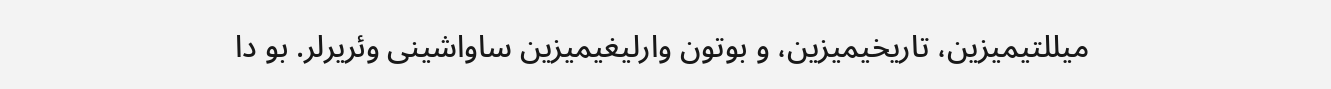میللتیمیزین، تاریخیمیزین، و بوتون وارلیغیمیزین ساواشینی وئریرلر. بو دا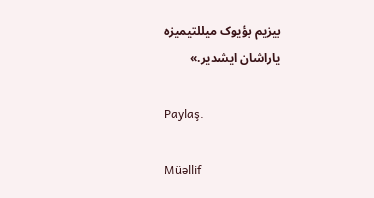بیزیم بؤیوک میللتیمیزه یاراشان ایشدیر.»

Paylaş.

Müəllif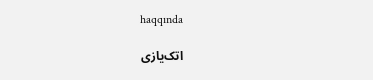haqqında

اتک‌یازی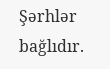Şərhlər bağlıdır.